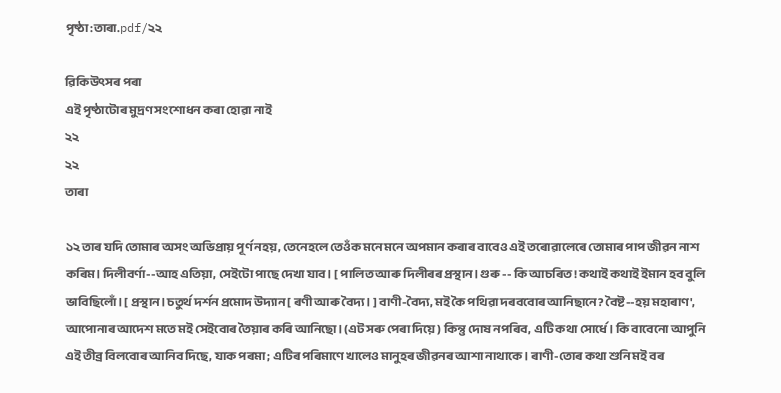পৃষ্ঠা:তাৰা.pdf/২২

ৱিকিউৎসৰ পৰা
এই পৃষ্ঠাটোৰ মুদ্ৰণ সংশোধন কৰা হোৱা নাই
২২
২২
তাৰা

১২ তাৰ যদি তোমাৰ অসং অভিপ্ৰায় পূৰ্ণ নহয়, তেনেহলে তেওঁক মনে মনে অপমান কৰাৰ বাবেও এই তৰোৱালেৰে তোমাৰ পাপ জীৱন নাশ কৰিম। দিলীবৰ্ণা--আহ এতিয়া, সেইটো পাছে দেখা যাব। [ পালিত আৰু দিলীৰৰ প্ৰস্থান। গুৰু -- কি আচৰিত! কথাই কথাই ইমান হব বুলি ভাবিছিলোঁ। [ প্ৰস্থান। চতুৰ্থ দৰ্শন প্ৰমোদ উদ্যান [ ৰণী আৰু বৈদ্য। ] বাণী-বৈদ্য, মই কৈ পথিৱা দৰববোৰ আনিছানে? বৈষ্ট--হয় মহাৰাণ', আপোনাৰ আদেশ মতে মই সেইবোৰ তৈয়াৰ কৰি আনিছো। (এট সৰু পেৰা দিয়ে ) কিন্তু দোষ নপৰিব, এটি কথা সোৰ্ধে। কি বাবেনো আপুনি এই তীব্ৰ বিলবোৰ আনিব দিছে, যাক পৰমা; এটিৰ পৰিমাণে খালেও মানুহৰ জীৱনৰ আশা নাথাকে। ৰাণী-তোৰ কথা শুনি মই বৰ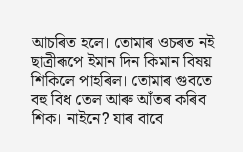আচৰিত হলে। তোমাৰ ওচৰত নই ছাত্ৰীৰূপে ইমান দিন কিমান বিষয় শিকিলে পাহৰিল। তোমাৰ গুবতে বহু বিধ তেল আৰু আঁতৰ কৰিব শিক। নাইনে? যাৰ বাবে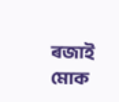ৰজাই মোক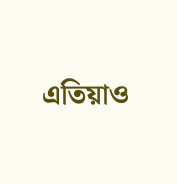এতিয়াও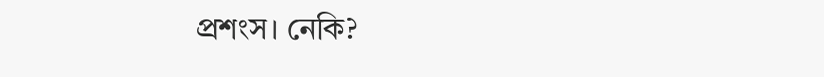প্ৰশংস। নেকি?